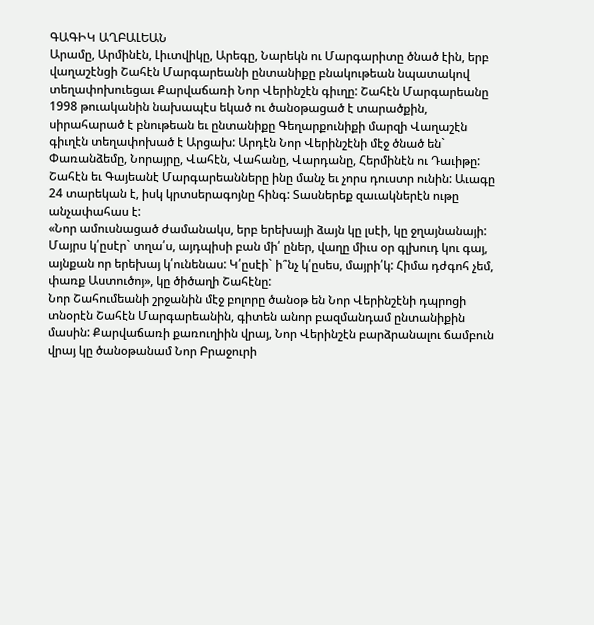ԳԱԳԻԿ ԱՂԲԱԼԵԱՆ
Արամը, Արմինէն, Լիւտվիկը, Արեգը, Նարեկն ու Մարգարիտը ծնած էին, երբ վաղաշէնցի Շահէն Մարգարեանի ընտանիքը բնակութեան նպատակով տեղափոխուեցաւ Քարվաճառի Նոր Վերինշէն գիւղը: Շահէն Մարգարեանը 1998 թուականին նախապէս եկած ու ծանօթացած է տարածքին, սիրահարած է բնութեան եւ ընտանիքը Գեղարքունիքի մարզի Վաղաշէն գիւղէն տեղափոխած է Արցախ: Արդէն Նոր Վերինշէնի մէջ ծնած են` Փառանձեմը, Նորայրը, Վահէն, Վահանը, Վարդանը, Հերմինէն ու Դաւիթը:
Շահէն եւ Գայեանէ Մարգարեանները ինը մանչ եւ չորս դուստր ունին: Աւագը 24 տարեկան է, իսկ կրտսերագոյնը հինգ: Տասներեք զաւակներէն ութը անչափահաս է:
«Նոր ամուսնացած ժամանակս, երբ երեխայի ձայն կը լսէի, կը ջղայնանայի: Մայրս կ՛ըսէր` տղա՛ս, այդպիսի բան մի՛ ըներ, վաղը միւս օր գլխուդ կու գայ, այնքան որ երեխայ կ՛ունենաս: Կ՛ըսէի` ի՞նչ կ՛ըսես, մայրի՛կ: Հիմա դժգոհ չեմ, փառք Աստուծոյ», կը ծիծաղի Շահէնը:
Նոր Շահումեանի շրջանին մէջ բոլորը ծանօթ են Նոր Վերինշէնի դպրոցի տնօրէն Շահէն Մարգարեանին, գիտեն անոր բազմանդամ ընտանիքին մասին: Քարվաճառի քառուղիին վրայ, Նոր Վերինշէն բարձրանալու ճամբուն վրայ կը ծանօթանամ Նոր Բրաջուրի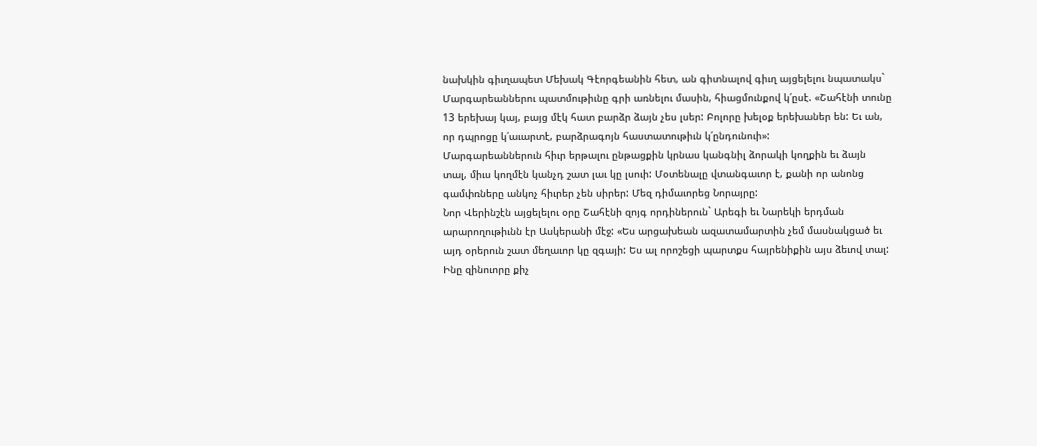նախկին գիւղապետ Մեխակ Գէորգեանին հետ, ան գիտնալով գիւղ այցելելու նպատակս` Մարգարեաններու պատմութիւնը գրի առնելու մասին, հիացմունքով կ՛ըսէ. «Շահէնի տունը 13 երեխայ կայ, բայց մէկ հատ բարձր ձայն չես լսեր: Բոլորը խելօք երեխաներ են: Եւ ան, որ դպրոցը կ՛աւարտէ, բարձրագոյն հաստատութիւն կ՛ընդունուի»:
Մարգարեաններուն հիւր երթալու ընթացքին կրնաս կանգնիլ ձորակի կողքին եւ ձայն տալ, միւս կողմէն կանչդ շատ լաւ կը լսուի: Մօտենալը վտանգաւոր է, քանի որ անոնց գամփռները անկոչ հիւրեր չեն սիրեր: Մեզ դիմաւորեց Նորայրը:
Նոր Վերինշէն այցելելու օրը Շահէնի զոյգ որդիներուն` Արեգի եւ Նարեկի երդման արարողութիւնն էր Ասկերանի մէջ: «Ես արցախեան ազատամարտին չեմ մասնակցած եւ այդ օրերուն շատ մեղաւոր կը զգայի: Ես ալ որոշեցի պարտքս հայրենիքին այս ձեւով տալ: Ինը զինուորը քիչ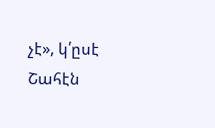չէ», կ՛ըսէ Շահէն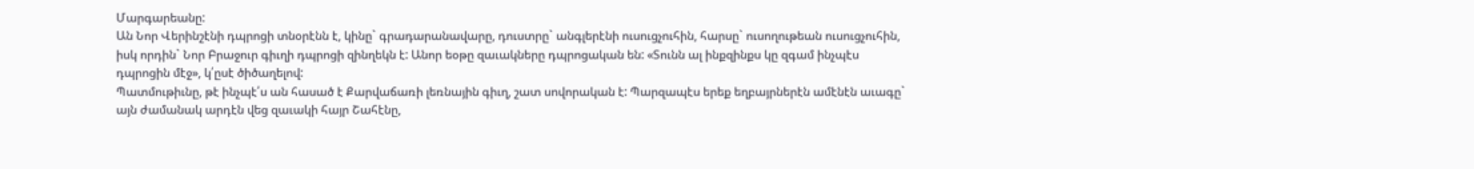Մարգարեանը:
Ան Նոր Վերինշէնի դպրոցի տնօրէնն է, կինը` գրադարանավարը, դուստրը` անգլերէնի ուսուցչուհին, հարսը` ուսողութեան ուսուցչուհին, իսկ որդին` Նոր Բրաջուր գիւղի դպրոցի զինղեկն է: Անոր եօթը զաւակները դպրոցական են: «Տունն ալ ինքզինքս կը զգամ ինչպէս դպրոցին մէջ», կ՛ըսէ ծիծաղելով:
Պատմութիւնը, թէ ինչպէ՛ս ան հասած է Քարվաճառի լեռնային գիւղ, շատ սովորական է: Պարզապէս երեք եղբայրներէն ամէնէն աւագը` այն ժամանակ արդէն վեց զաւակի հայր Շահէնը,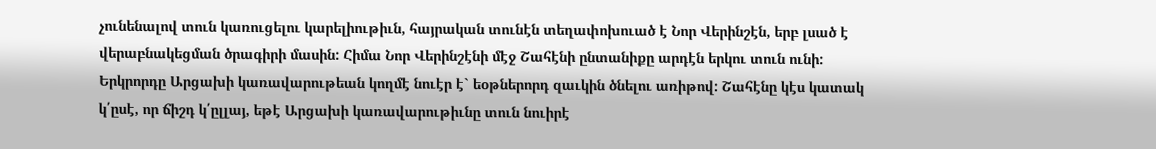չունենալով տուն կառուցելու կարելիութիւն, հայրական տունէն տեղափոխուած է Նոր Վերինշէն, երբ լսած է վերաբնակեցման ծրագիրի մասին: Հիմա Նոր Վերինշէնի մէջ Շահէնի ընտանիքը արդէն երկու տուն ունի: Երկրորդը Արցախի կառավարութեան կողմէ նուէր է` եօթներորդ զաւկին ծնելու առիթով: Շահէնը կէս կատակ կ՛ըսէ, որ ճիշդ կ՛ըլլայ, եթէ Արցախի կառավարութիւնը տուն նուիրէ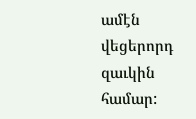ամէն վեցերորդ զաւկին համար: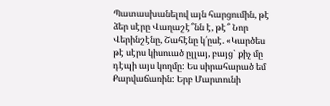Պատասխանելով այն հարցումին, թէ ձեր սէրը Վաղաշէ՞նն է, թէ՞ Նոր Վերինշէնը, Շահէնը կ՛ըսէ. «Կարծես թէ սէրս կիսուած ըլլայ, բայց` քիչ մը դէպի այս կողմը: Ես սիրահարած եմ Քարվաճառին: Երբ Մարտունի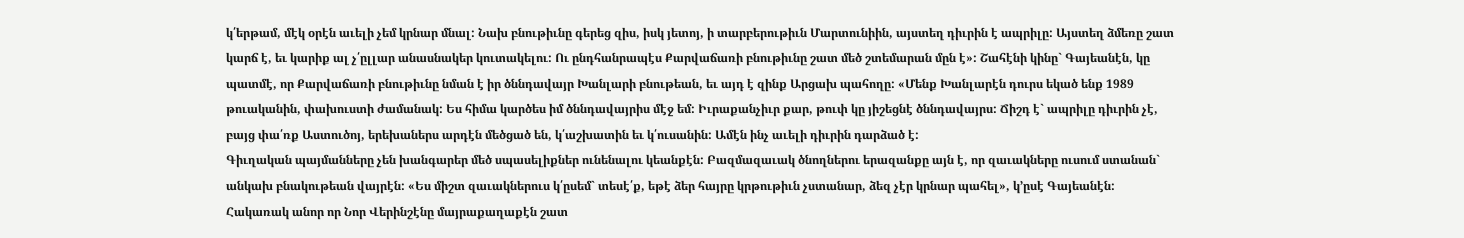կ՛երթամ, մէկ օրէն աւելի չեմ կրնար մնալ: Նախ բնութիւնը գերեց զիս, իսկ յետոյ, ի տարբերութիւն Մարտունիին, այստեղ դիւրին է ապրիլը: Այստեղ ձմեռը շատ կարճ է, եւ կարիք ալ չ՛ըլլար անասնակեր կուտակելու: Ու ընդհանրապէս Քարվաճառի բնութիւնը շատ մեծ շտեմարան մըն է»: Շահէնի կինը` Գայեանէն, կը պատմէ, որ Քարվաճառի բնութիւնը նման է իր ծննդավայր Խանլարի բնութեան, եւ այդ է զինք Արցախ պահողը: «Մենք Խանլարէն դուրս եկած ենք 1989 թուականին, փախուստի ժամանակ: Ես հիմա կարծես իմ ծննդավայրիս մէջ եմ: Իւրաքանչիւր քար, թուփ կը յիշեցնէ ծննդավայրս: Ճիշդ է` ապրիլը դիւրին չէ, բայց փա՛ռք Աստուծոյ, երեխաներս արդէն մեծցած են, կ՛աշխատին եւ կ՛ուսանին: Ամէն ինչ աւելի դիւրին դարձած է:
Գիւղական պայմանները չեն խանգարեր մեծ սպասելիքներ ունենալու կեանքէն: Բազմազաւակ ծնողներու երազանքը այն է, որ զաւակները ուսում ստանան` անկախ բնակութեան վայրէն: «Ես միշտ զաւակներուս կ՛ըսեմ` տեսէ՛ք, եթէ ձեր հայրը կրթութիւն չստանար, ձեզ չէր կրնար պահել», կ’ըսէ Գայեանէն:
Հակառակ անոր որ Նոր Վերինշէնը մայրաքաղաքէն շատ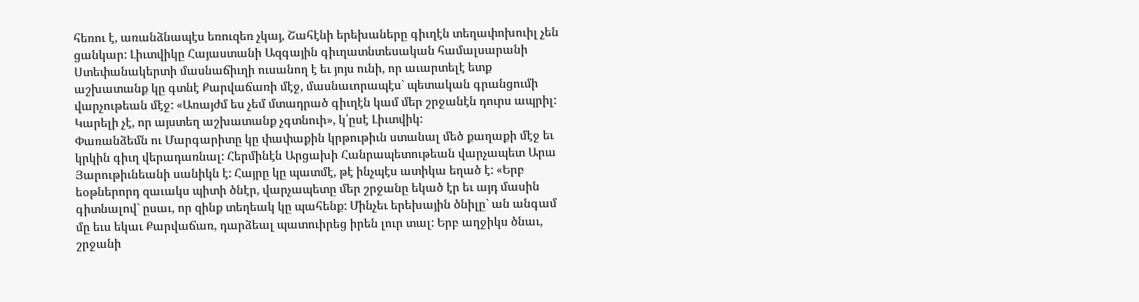հեռու է, առանձնապէս եռուզեռ չկայ, Շահէնի երեխաները գիւղէն տեղափոխուիլ չեն ցանկար: Լիւտվիկը Հայաստանի Ազգային գիւղատնտեսական համալսարանի Ստեփանակերտի մասնաճիւղի ուսանող է եւ յոյս ունի, որ աւարտելէ ետք աշխատանք կը գտնէ Քարվաճառի մէջ, մասնաւորապէս` պետական գրանցումի վարչութեան մէջ: «Առայժմ ես չեմ մտադրած գիւղէն կամ մեր շրջանէն դուրս ապրիլ: Կարելի չէ, որ այստեղ աշխատանք չգտնուի», կ՛ըսէ Լիւտվիկ:
Փառանձեմն ու Մարգարիտը կը փափաքին կրթութիւն ստանալ մեծ քաղաքի մէջ եւ կրկին գիւղ վերադառնալ: Հերմինէն Արցախի Հանրապետութեան վարչապետ Արա Յարութիւնեանի սանիկն է: Հայրը կը պատմէ, թէ ինչպէս ատիկա եղած է: «Երբ եօթներորդ զաւակս պիտի ծնէր, վարչապետը մեր շրջանը եկած էր եւ այդ մասին գիտնալով` ըսաւ, որ զինք տեղեակ կը պահենք: Մինչեւ երեխային ծնիլը` ան անգամ մը եւս եկաւ Քարվաճառ, դարձեալ պատուիրեց իրեն լուր տալ: Երբ աղջիկս ծնաւ, շրջանի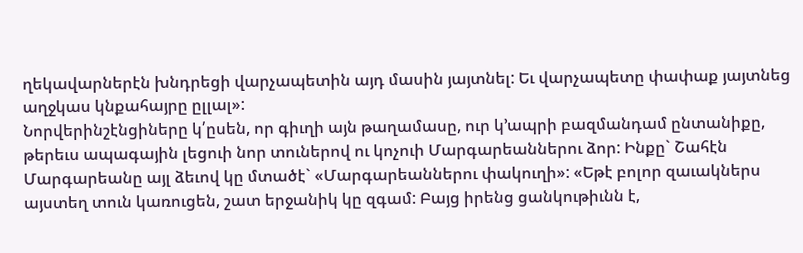ղեկավարներէն խնդրեցի վարչապետին այդ մասին յայտնել: Եւ վարչապետը փափաք յայտնեց աղջկաս կնքահայրը ըլլալ»:
Նորվերինշէնցիները կ՛ըսեն, որ գիւղի այն թաղամասը, ուր կ’ապրի բազմանդամ ընտանիքը, թերեւս ապագային լեցուի նոր տուներով ու կոչուի Մարգարեաններու ձոր: Ինքը` Շահէն Մարգարեանը այլ ձեւով կը մտածէ` «Մարգարեաններու փակուղի»: «Եթէ բոլոր զաւակներս այստեղ տուն կառուցեն, շատ երջանիկ կը զգամ: Բայց իրենց ցանկութիւնն է,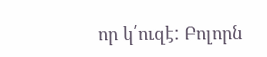որ կ՛ուզէ: Բոլորն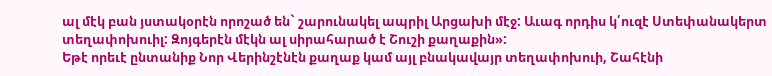ալ մէկ բան յստակօրէն որոշած են` շարունակել ապրիլ Արցախի մէջ: Աւագ որդիս կ՛ուզէ Ստեփանակերտ տեղափոխուիլ: Զոյգերէն մէկն ալ սիրահարած է Շուշի քաղաքին»:
Եթէ որեւէ ընտանիք Նոր Վերինշէնէն քաղաք կամ այլ բնակավայր տեղափոխուի, Շահէնի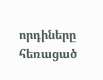որդիները հեռացած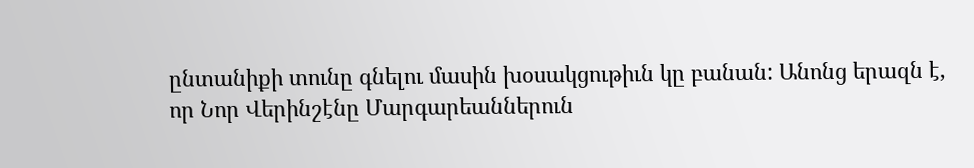ընտանիքի տունը գնելու մասին խօսակցութիւն կը բանան: Անոնց երազն է, որ Նոր Վերինշէնը Մարգարեաններուն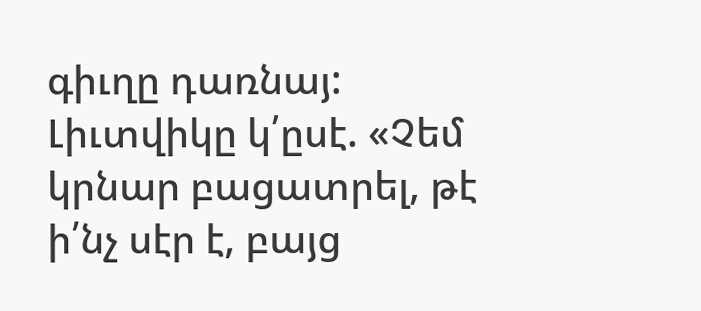գիւղը դառնայ:
Լիւտվիկը կ՛ըսէ. «Չեմ կրնար բացատրել, թէ ի՛նչ սէր է, բայց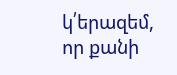կ՛երազեմ, որ քանի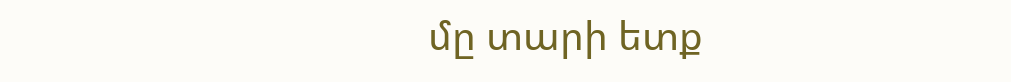մը տարի ետք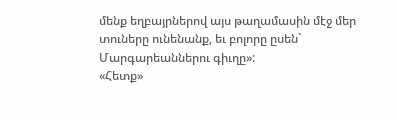մենք եղբայրներով այս թաղամասին մէջ մեր տուները ունենանք, եւ բոլորը ըսեն` Մարգարեաններու գիւղը»:
«Հետք»